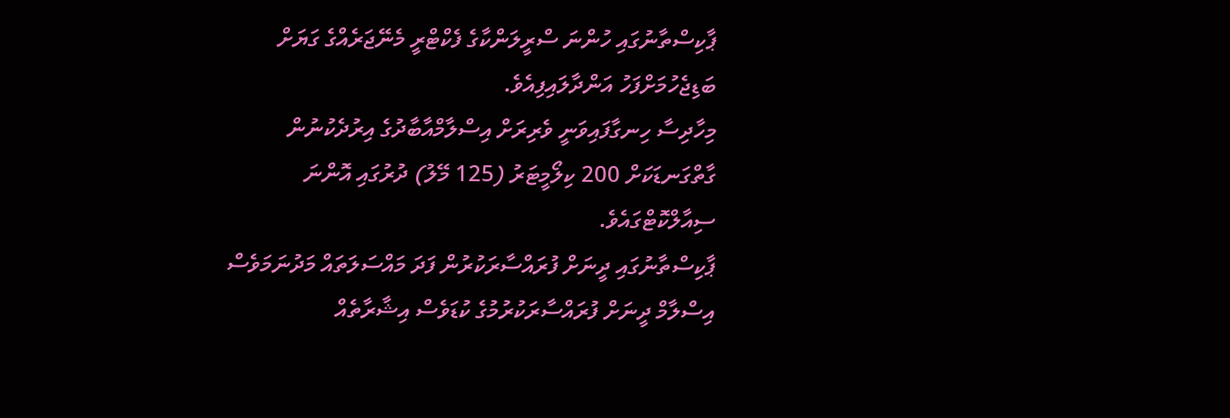ޕާކިސްތާނުގައި ހުންނަ ސްރީލަންކާގެ ފެކްޓްރީ މެނޭޖަރެއްގެ ގަޔަށް ބަޑިޖެހުމަށްފަހު އަންދާލައިފިއެވެ.
މިހާދިސާ ހިނގާފައިވަނީ ވެރިރަށް އިސްލާމްއާބާދުގެ އިރުދެކުނުން ގާތްގަނޑަކަށް 200 ކިލޯމީޓަރު (125 މޭލު) ދުރުގައި އޮންނަ ސިއާލްކޮޓްގައެވެ.
ޕާކިސްތާނުގައި ދީނަށް ފުރައްސާރަކުރުން ފަދަ މައްސަލަތައް މަދުނަމަވެސް އިސްލާމް ދީނަށް ފުރައްސާރަކުރުމުގެ ކުޑަވެސް އިޝާރާތެއް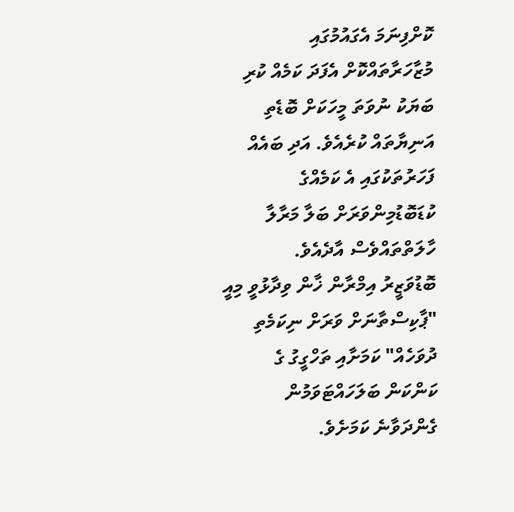ކޮށްފިނަމަ އެގައުމުގައި މުޒާހަރާތައްކޮށް އެފަދަ ކަމެއް ކުރި ބަޔަކު ނުވަތަ މީހަކަށް ބޮޑެތި އަނިޔާތައް ކުރެއެވެ. އަދި ބައެއް ފަހަރުތަކުގައި އެ ކަމެއްގެ ކުޑަބޮޑުމިންވަރަށް ބަލާ މަރާލާ ހާލަތްތައްވެސް އާދެއެވެ.
ބޮޑުވަޒީރު އިމްރާން ޚާން ވިދާޅުވީ މިއީ "ޕާކިސްތާނަށް ވަރަށް ނިކަމެތި ދުވަހެއް" ކަމަށާއި ތަހްގީގު ގެ ކަންކަން ބަލަހައްޓަވަމުން ގެންދަވާނެ ކަމަށެވެ.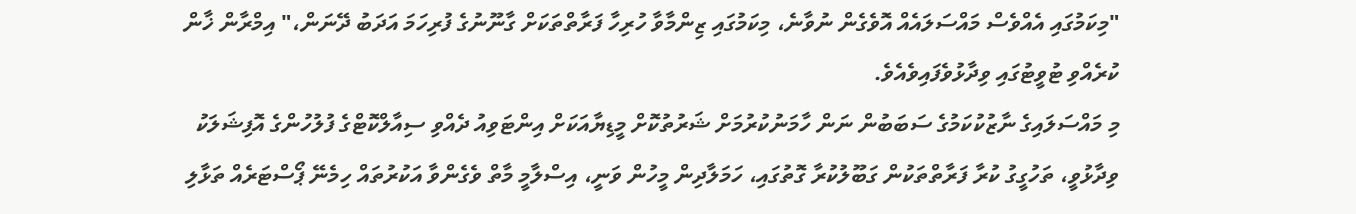"މިކަމުގައި އެއްވެސް މައްސަލައެއް އޮވެގެން ނުވާނެ، މިކަމުގައި ޒިންމާވާ ހުރިހާ ފަރާތްތަކަށް ގާނޫނުގެ ފުރިހަމަ އަދަބު ދޭނަން،" އިމްރާން ޚާން ކުރެއްވި ޓުވީޓުގައި ވިދާޅުވެފައިވެއެވެ.
މި މައްސަލައިގެ ނާޒުކުކަމުގެ ސަބަބުން ނަން ހާމަނުކުރުމަށް ޝަރުތުކޮށް މީޑިޔާއަކަށް އިންޓަވިއު ދެއްވި ސިއާލްކޮޓްގެ ފުލުހުންގެ އޮފިޝަލަކު ވިދާޅުވީ، ތަހުގީގު ކުރާ ފަރާތްތަކުން ގަބޫލުކުރާ ގޮތުގައި، ހަމަލާދިން މީހުން ވަނީ، އިސްލާމީ މާތް ވެގެންވާ އަކުރުތައް ހިމެނޭ ޕޯސްޓަރެއް ތަޅާލި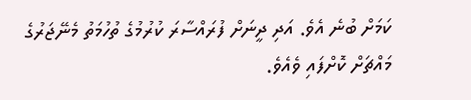ކަމަށް ބުނެ އެވެ. އަދި ދީނަށް ފުރައްސާރަ ކުރުމުގެ ތުހުމަތު މެނޭޖަރުގެ މައްޗަށް ކޮށްފައި ވެއެވެ.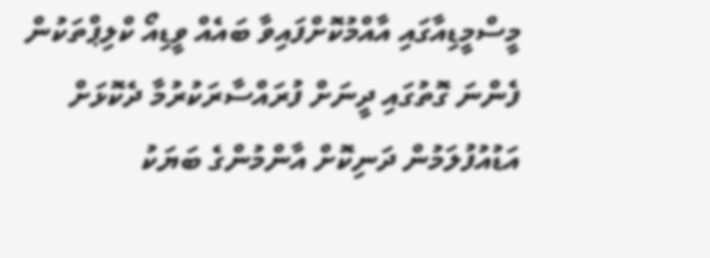މީސްމީޑިއާގައި އާއްމުކޮށްފައިވާ ބައެއް ވީޑިއޯ ކްލިޕްތަކުން ފެންނަ ގޮތުގައި ދީނަށް ފުރައްސާރަކުރުމާ ދެކޮޅަށް އަޑުއުފުލަމުން ދަނިކޮށް އާންމުންގެ ބަޔަކު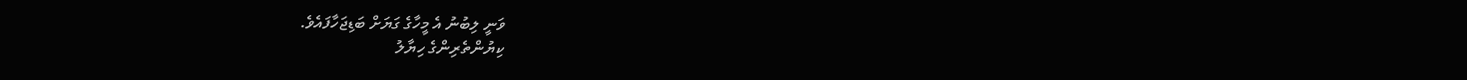ވަނީ ލިބުނު އެ މީހާގެ ގަޔަށް ބަޑިޖަހާފައެވެ.
ކިޔުންތެރިންގެ ހިޔާލު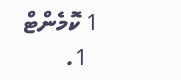1 ކޮމެންޓް
  1.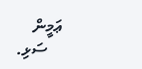ޢަމީން
    ސަޅި.